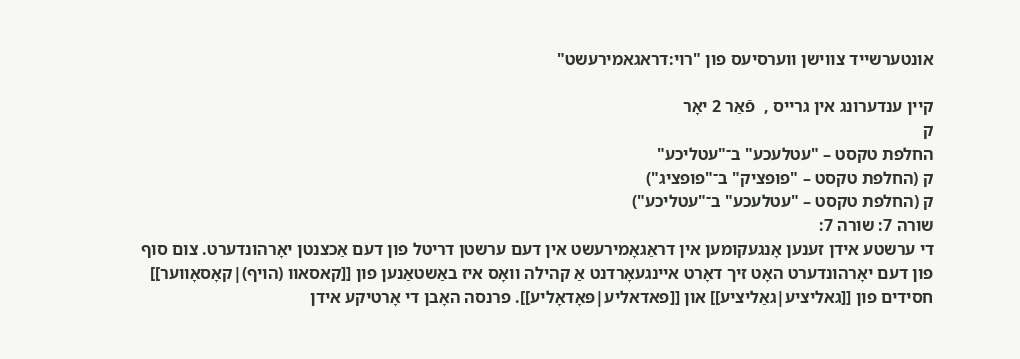אונטערשייד צווישן ווערסיעס פון "רוי:דראגאמירעשט"

קיין ענדערונג אין גרייס ,  פֿאַר 2 יאָר
ק
החלפת טקסט – "עטלעכע" ב־"עטליכע"
ק (החלפת טקסט – "פופציק" ב־"פופציג")
ק (החלפת טקסט – "עטלעכע" ב־"עטליכע")
שורה 7: שורה 7:
די ערשטע אידן זענען אָנגעקומען אין דראַגאָמירעשט אין דעם ערשטן דריטל פון דעם אַכצנטן יאָרהונדערט. צום סוף פון דעם יאָרהונדערט האָט זיך דאָרט איינגעאָרדנט אַ קהילה וואָס איז באַשטאַנען פון [[קאסאוו (הויף)|קאָסאָווער]] חסידים פון [[גאליציע|גאַליציע]] און [[פאדאליע|פּאָדאָליע]]. פרנסה האָבן די אָרטיקע אידן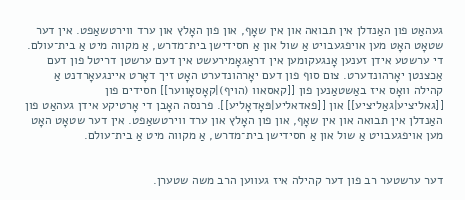געהאַט פון האַנדלן אין תבואה און אין שאָף, און פון האָלץ און ערד ווירטשאַפט. אין דער שטאָט האָט מען אויפגעבויט אַ שול און אַ חסידישן בית־מדרש, אַ מקווה מיט אַ בית־עולם.
די ערשטע אידן זענען אָנגעקומען אין דראַגאָמירעשט אין דעם ערשטן דריטל פון דעם אַכצנטן יאָרהונדערט. צום סוף פון דעם יאָרהונדערט האָט זיך דאָרט איינגעאָרדנט אַ קהילה וואָס איז באַשטאַנען פון [[קאסאוו (הויף)|קאָסאָווער]] חסידים פון [[גאליציע|גאַליציע]] און [[פאדאליע|פּאָדאָליע]]. פרנסה האָבן די אָרטיקע אידן געהאַט פון האַנדלן אין תבואה און אין שאָף, און פון האָלץ און ערד ווירטשאַפט. אין דער שטאָט האָט מען אויפגעבויט אַ שול און אַ חסידישן בית־מדרש, אַ מקווה מיט אַ בית־עולם.


דער ערשטער רב פון דער קהילה איז געווען הרב משה שטערן.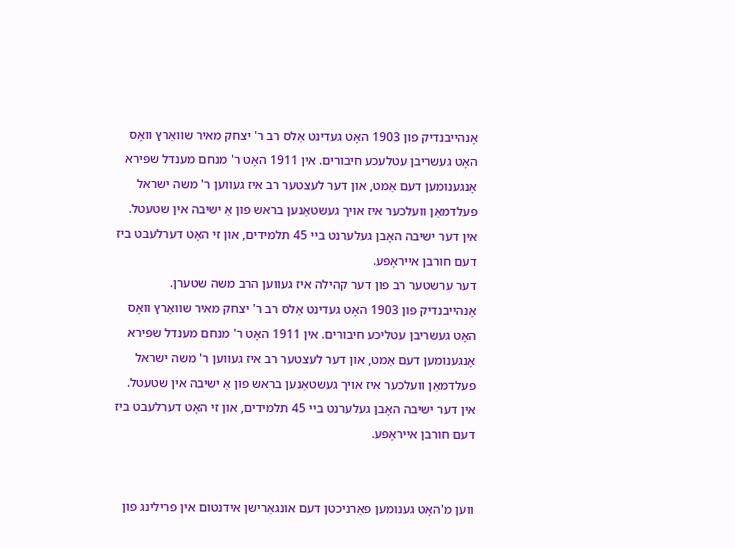אָנהייבנדיק פון 1903 האָט געדינט אַלס רב ר' יצחק מאיר שוואַרץ וואָס האָט געשריבן עטלעכע חיבורים. אין 1911 האָט ר' מנחם מענדל שפּירא אָנגענומען דעם אַמט, און דער לעצטער רב איז געווען ר' משה ישראל פעלדמאַן וועלכער איז אויך געשטאַנען בראש פון אַ ישיבה אין שטעטל. אין דער ישיבה האָבן געלערנט ביי 45 תלמידים, און זי האָט דערלעבט ביז דעם חורבן אייראָפּע.
דער ערשטער רב פון דער קהילה איז געווען הרב משה שטערן. אָנהייבנדיק פון 1903 האָט געדינט אַלס רב ר' יצחק מאיר שוואַרץ וואָס האָט געשריבן עטליכע חיבורים. אין 1911 האָט ר' מנחם מענדל שפּירא אָנגענומען דעם אַמט, און דער לעצטער רב איז געווען ר' משה ישראל פעלדמאַן וועלכער איז אויך געשטאַנען בראש פון אַ ישיבה אין שטעטל. אין דער ישיבה האָבן געלערנט ביי 45 תלמידים, און זי האָט דערלעבט ביז דעם חורבן אייראָפּע.


ווען מ'האָט גענומען פאַרניכטן דעם אונגאַרישן אידנטום אין פרילינג פון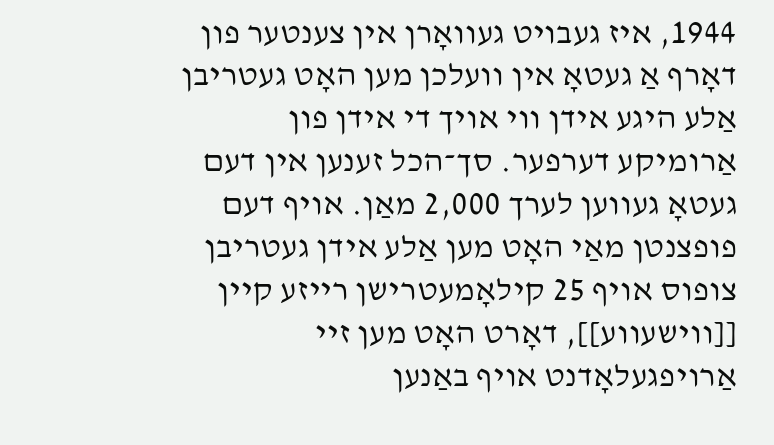1944, איז געבויט געוואָרן אין צענטער פון דאָרף אַ געטאָ אין וועלכן מען האָט געטריבן אַלע היגע אידן ווי אויך די אידן פון אַרומיקע דערפער. סך־הכל זענען אין דעם געטאָ געווען לערך 2,000 מאַן. אויף דעם פופצנטן מאַי האָט מען אַלע אידן געטריבן צופוס אויף 25 קילאָמעטרישן רייזע קיין [[ווישעווע]], דאָרט האָט מען זיי אַרויפגעלאָדנט אויף באַנען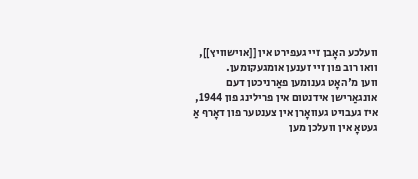וועלכע האָבן זיי געפירט אין [[אוישוויץ]], וואו רוב פון זיי זענען אומגעקומען.
ווען מ'האָט גענומען פאַרניכטן דעם אונגאַרישן אידנטום אין פרילינג פון 1944, איז געבויט געוואָרן אין צענטער פון דאָרף אַ געטאָ אין וועלכן מען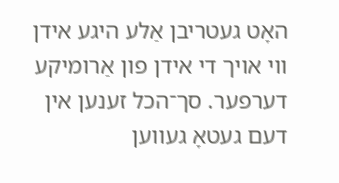האָט געטריבן אַלע היגע אידן ווי אויך די אידן פון אַרומיקע דערפער. סך־הכל זענען אין דעם געטאָ געווען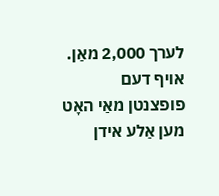לערך 2,000 מאַן. אויף דעם פופצנטן מאַי האָט מען אַלע אידן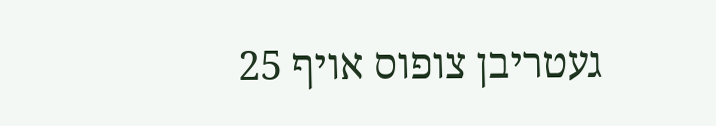געטריבן צופוס אויף 25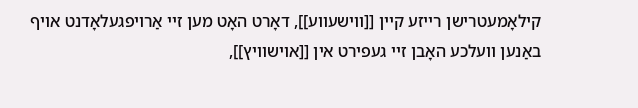קילאָמעטרישן רייזע קיין [[ווישעווע]], דאָרט האָט מען זיי אַרויפגעלאָדנט אויף באַנען וועלכע האָבן זיי געפירט אין [[אוישוויץ]],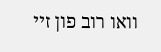וואו רוב פון זיי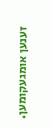זענען אומגעקומען.